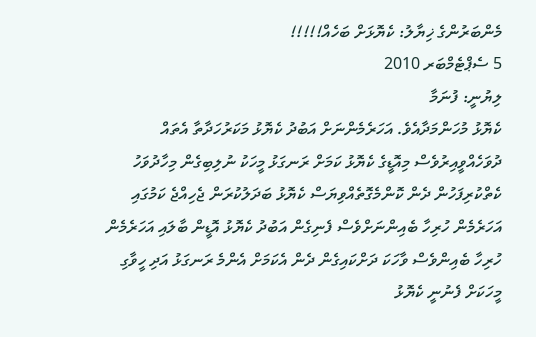މެންބަރުންގެ ޚިޔާލު: ކެޔޮޅަށް ބަހެއް!!!!!
5 ސެޕްޓެމްބަރ 2010
ލިޔުނީ: ފުނަމާ
ކެޔޮޅު މުހަންމަދާއެވެ. އަހަރެމެންނަށް އަބުދު ކެޔޮޅު މަކަރުހަދާތާ އެތައް ދުވަހެއްވީއިރުވެސް މިއޮޑީގެ ކެޔޮޅު ކަމަށް ރަނގަޅު މީހަކު ނުލިބިގެން މިހާދުވަހު ކެތްކުރިފަހުން ދެން ކޮންމެގޮތެއްވިޔަސް ކެޔޮޅު ބަދަލުކުރަން ޖެހިއްޖެ ކަމުގައި އަހަރެމެން ހުރިހާ ބެއިންނަށްވެސް ފެނިގެން އަބުދު ކެޔޮޅު އޮޑީން ބާލައި އަހަރެމެން ހުރިހާ ބެއިންވެސް ވާހަކަ ދަށްކައިގެން ދެން އެކަމަށް އެންމެ ރަނގަޅު އަދި ހީވާގި މީހަކަށް ފެނުނީ ކެޔޮޅު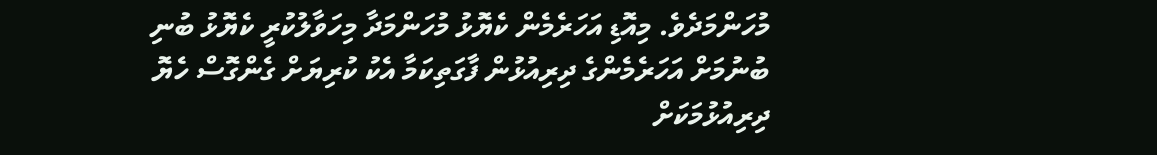މުހަންމަދެވެ. މިއޮޑި އަހަރެމެން ކެޔޮޅު މުހަންމަދާ މިހަވާލުކުރީ ކެޔޮޅު ބުނި ބުނުމަށް އަހަރެމެންގެ ދިރިއުޅުން ފާގަތިކަމާ އެކު ކުރިޔަށް ގެންގޮސް ހެޔޮ ދިރިއުޅުމަކަށް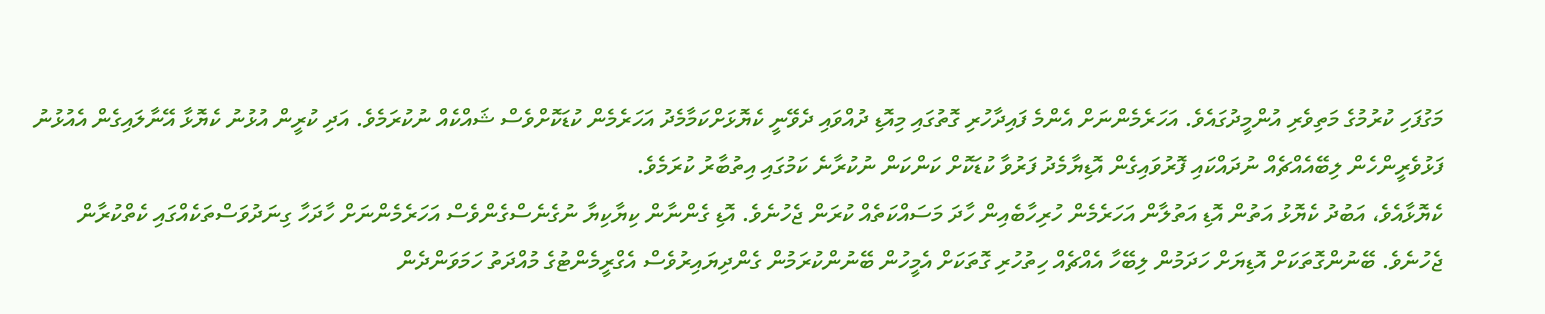މަގުފަހި ކުރުމުގެ މަތިވެރި އުންމީދުގައެވެ. އަހަރެމެންނަށް އެންމެ ފައިދާހުރި ގޮތުގައި މިއޮޑި ދުއްވައި ދެވޭނީ ކެޔޮޅަށްކަމާމެދު އަހަރެމެން ކުޑަކޮށްވެސް ޝައްކެއް ނުކުރަމެވެ. އަދި ކުރީން އުޅުނު ކެޔޮޅާ އޭނާލައިގެން އެއުޅުނު ފަޅުވެރީންހެން ލިބޭއެއްޗެއް ނުދައްކައި ފޮރުވައިގެން އޮޑިޔާމެދު ފަރުވާ ކުޑަކޮށް ކަންކަން ނުކުރާނެ ކަމުގައި އިތުބާރު ކުރަމެވެ.
ކެޔޮޅާއެވެ، އަބުދު ކެޔޮޅު އަތުން އޮޑި އަތުލާން އަހަރެމެން ހުރިހާބެއިން ހާދަ މަސައްކަތެއް ކުރަން ޖެހުނެވެ. އޮޑި ގެންނާން ކިޔާކިޔާ ނުގެނެސްގެންވެސް އަހަރެމެންނަށް ހާދަހާ ގިނަދުވަސްތަކެއްގައި ކެތްކުރާން ޖެހުނެވެ. ބޭނުންގޮތަކަށް އޮޑިޔަށް ހަދަމުން ލިބޭހާ އެއްޗެއް ހިތުހުރި ގޮތަކަށް އެމީހުން ބޭނުންކުރަމުން ގެންދިޔައިރުވެސް އެގްރީމެންޓުގެ މުއްދަތު ހަމަވަންދެން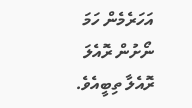އަހަރެމެން ހަމަ ނޯށުން ރޮއެލަ ރޮއެލާ ތިބީއެވެ.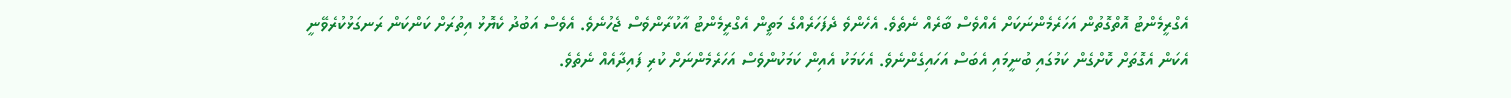އެގްރީމެންޓު އޮތްގޮތުން އަހަރެމެންނަކަށް އެއްވެސް ބާރެއް ނެތެވެ. އެހެންވެ ދެފަހަރެއްގެ މަތީން އެގްރީމެންޓު އާކުރާންވެސް ޖެހުނެވެ. އެވެސް އަބުދު ކެޔޮޅު އިތުރަށް ކަންކަން ރަނގަޅުކުރެވޭނީ އެކަން އެގޮތަށް ކޮށްގެން ކަމުގައި ބުނީމައި އެބަސް އަހައިގެންނެވެ. އެކަމަކު އެއިން ކަމަކުންވެސް އަހަރެމެންނަށް ކުރި ފައިދާއެއް ނެތެވެ.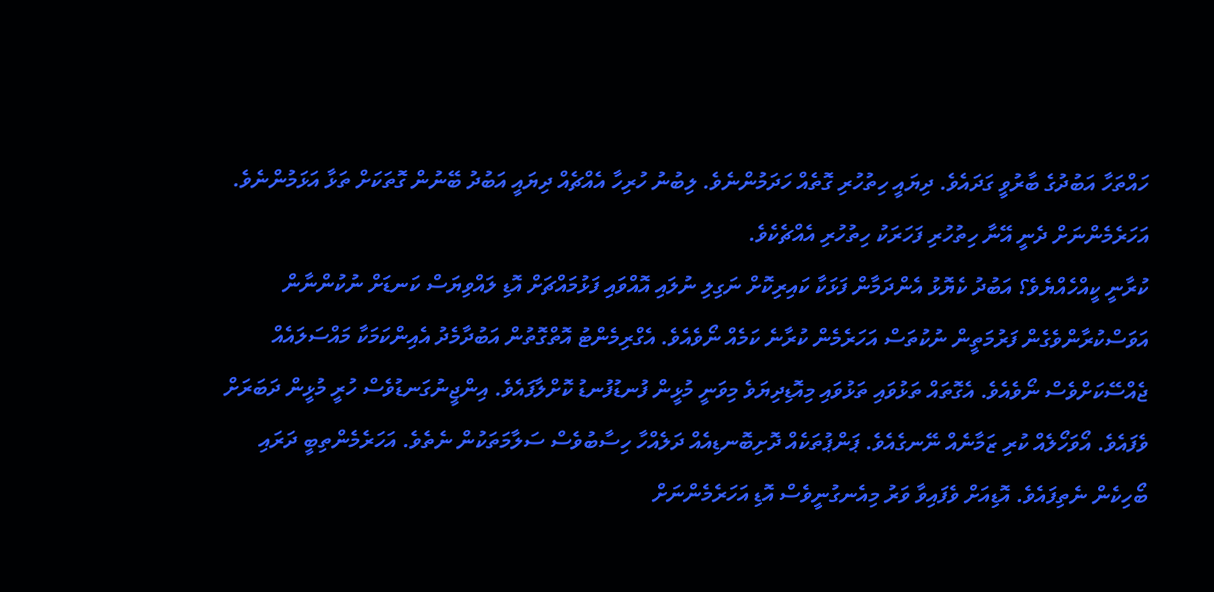ހައްތަހާ އަބުދުގެ ބާރުވީ ގަދައެވެ. ދިޔައީ ހިތުހުރި ގޮތެއް ހަދަމުންނެވެ. ލިބުނު ހުރިހާ އެއްޗެއް ދިޔައީ އަބުދު ބޭނުން ގޮތަކަށް ތަޅާ އަޅަމުންނެވެ. އަހަރެމެންނަށް ދެނީ އޭނާ ހިތުހުރި ފަހަރަކު ހިތުހުރި އެއްޗެކެވެ.
ކުރާނީ ކީއްހެއްޔެވެ؟ އަބުދު ކެޔޮޅު އެންދަމާން ފަޅަކާ ކައިރިކޮށް ނަގިލި ނުލައި އޮއްވައި ފަޅުމައްޗަށް އޮޑި ލައްވިޔަސް ކަނޑަށް ނުކުންނާން އަވަސްކުރާންވެގެން ފަރުމަތީން ނުކުތަސް އަހަރެމެން ކުރާނެ ކަމެއް ނޯވެއެވެ. އެގްރިމެންޓު އޮތްގޮތުން އަބުދާމެދު އެއިންކަމަކާ މައްސަލައެއް ޖެއްސޭކަށްވެސް ނޯވެއެވެ. އެގޮތައް ތަޅުވައި ތަޅުވައި މިއޮޑިދިޔަވެ މިވަނީ މުޅީން ފުނޑުފުނޑު ކޮށްލާފައެވެ. އިންޖީނުގަނޑުވެސް ހުރީ މުޅީން ދަބަރަށް ވެފައެވެ. އޯވަހޯލެއް ކުރި ޒަމާނެއް ނޭނގެއެވެ. ޕަންޕުތަކެއް ދޮށިބޮނޑިއެއް ދަލެއްހާ ހިސާބުވެސް ސަލާމަތަކުން ނެތެވެ. އަހަރެމެންތިބީ ދަރައި ބޯހިކެން ނެތިފައެވެ. އޮޑިއަށް ވެފައިވާ ވަރު މިއެނގުނީވެސް އޮޑި އަހަރެމެންނަށް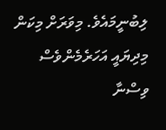ލިބުނީމައެވެ. މިވަރަށް މިކަން މިދިޔައީ އަހަރެމެންވެސް ވިސްނާ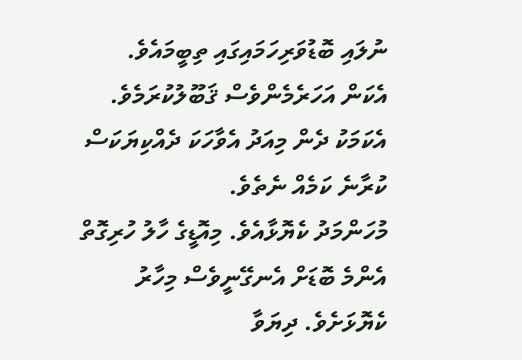ނުލައި ބޮޑުވަރިހަމައިގައި ތިބީމައެވެ. އެކަން އަހަރެމެންވެސް ޤަބޫލުކުރަމެވެ. އެކަމަކު ދެން މިއަދު އެވާހަކަ ދެއްކިޔަކަސް ކުރާނެ ކަމެއް ނެތެވެ.
މުހަންމަދު ކެޔޮޅާއެވެ. މިއޮޑީގެ ހާލު ހުރިގޮތް އެންމެ ބޮޑަށް އެނގޭނީވެސް މިހާރު ކެޔޮޅަށެވެ. ދިޔަވާ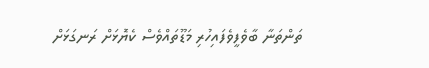ތަންތަނާ ބާވެފީވެފައިހުރި މަޑޫތައްވެސް ކެޔޮޅަށް ރަނގަޅަށް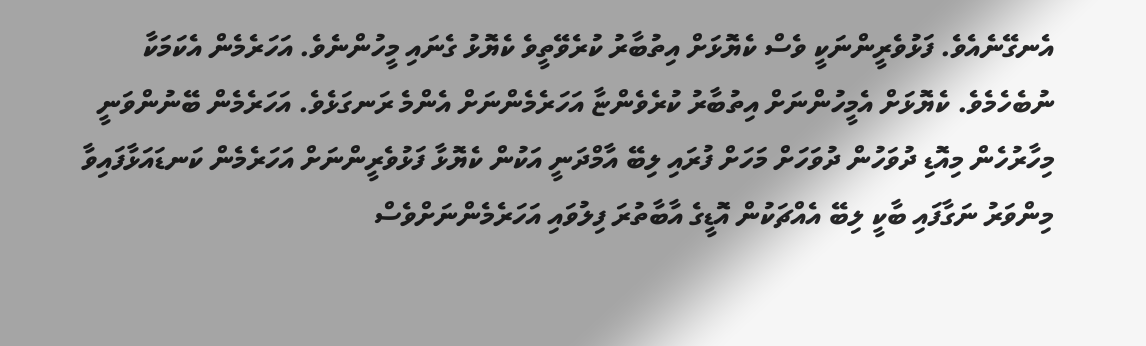އެނގޭނެއެވެ. ފަޅުވެރީންނަކީ ވެސް ކެޔޮޅަށް އިތުބާރު ކުރެވޭތީވެ ކެޔޮޅު ގެނައި މީހުންނެވެ. އަހަރެމެން އެކަމަކާ ނުބެހެމެވެ. ކެޔޮޅަށް އެމީހުންނަށް އިތުބާރު ކުރެވެންޏާ އަހަރެމެންނަށް އެންމެ ރަނގަޅެވެ. އަހަރެމެން ބޭނުންވަނީ މިހާރުހެން މިއޮޑި ދުވަހުން ދުވަހަށް މަހަށް ފުރައި ލިބޭ އާމްދަނީ އަކުން ކެޔޮޅާ ފަޅުވެރީންނަށް އަހަރެމެން ކަނޑައަޅާފައިވާ މިންވަރު ނަގާފައި ބާކީ ލިބޭ އެއްޗަކުން އޮޑީގެ އާބާތުރަ ފިލުވައި އަހަރެމެންނަށްވެސް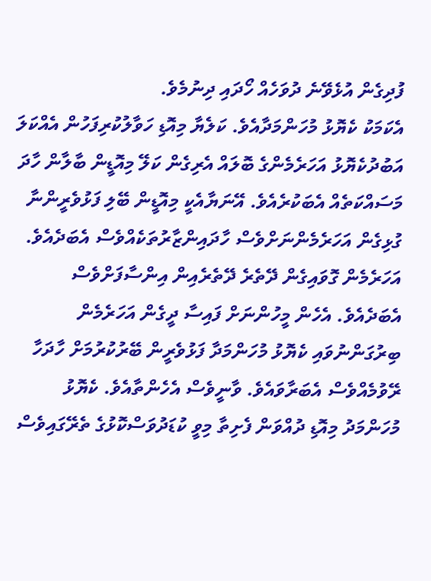ފުދިގެން އުޅެވޭނެ ދުވަހެއް ހޯދައި ދިނުމެވެ.
އެކަމަކު ކެޔޮޅު މުހަންމަދާއެވެ. ކަލެޔާ މިއޮޑި ހަވާލުކުރިފަހުން އެއްކަލަ އަބުދުކެޔޮޅު އަހަރެމެންގެ ބޮލައް އެރިގެން ކަލޭ މިއޮޑީން ބާލާން ހާދަ މަސައްކަތެއް އެބަކުރެއެވެ. އޭނަޔާއެކީ މިއޮޑީން ބޭލި ފަޅުވެރީންނާ ގުޅިގެން އަހަރެމެންނަށްވެސް ހާދައިންޒާރުތަކެއްވެސް އެބަދެއެވެ. އަހަރެމެން ގޮވައިގެން ދޭތެރެ ދޭތެރެއިން އިންސާފަށްވެސް އެބަދެއެވެ. އެހެން މީހުންނަށް ފައިސާ ދީގެން އަހަރެމެން ބިރުގަންނުވައި ކެޔޮޅު މުހަންމަދާ ފަޅުވެރީން ބޭރުކުރުމަށް ހާދަހާ ރޭވުމެއްވެސް އެބަރާވައެވެ. ވާނީވެސް އެހެންތާއެވެ. ކެޔޮޅު މުހަންމަދު މިއޮޑި ދުއްވަން ފެށިތާ މިވީ ކުޑަދުވަސްކޮޅުގެ ތެރޭގައިވެސް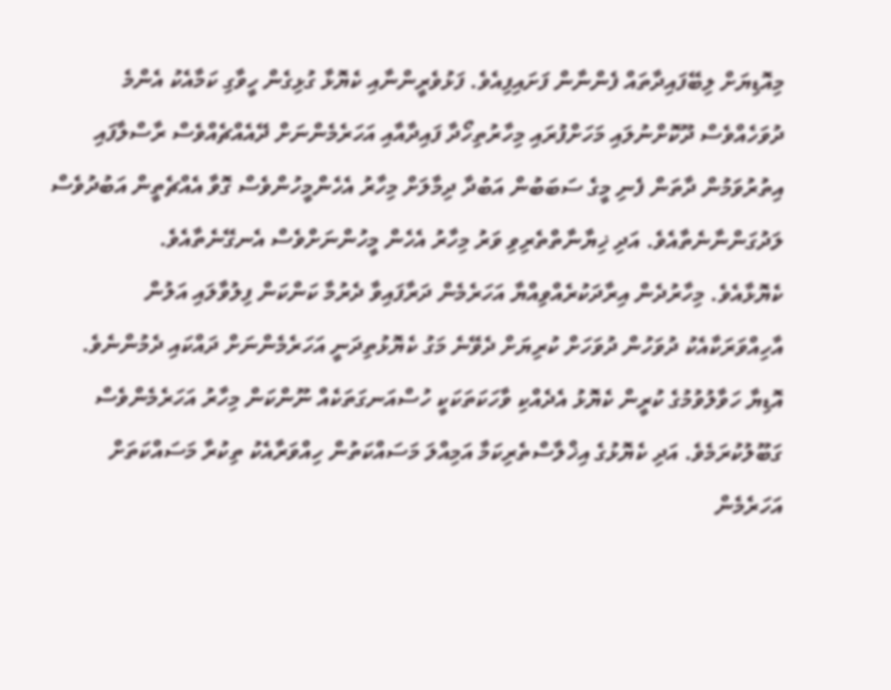މިއޮޑިޔަށް ލިބޭފައިދާތައް ފެންނާން ފަށައިފިއެވެ. ފަޅުވެރީންނާއި ކެޔޮޅާ ގުޅިގެން ހީވާގި ކަމާއެކު އެންމެ ދުވަހެއްވެސް ދޫކޮށްނުލައި މަހަށްފުރައި މިހާރުތިހޯދާ ފައިދާއާއި އަހަރެމެންނަށް ދޭއެއްޗެއްވެސް ރާސްލާފައި އިތުރުވަމުން ދާތަން ފެނި މީގެ ސަބަބުން އަބުދާ ދިމާލަށް މިހާރު އެހެންމީހުންވެސް ގޮވާ އެއްޗެތީން އަބުދުވެސް ލަދުގަންނާނެތާއެވެ. އަދި ޚިޔާނާތްތެރިވި ވަރު މިހާރު އެހެން މީހުންނަށްވެސް އެނގޭނެތާއެވެ.
ކެޔޮޅާއެވެ. މިހާރުދެން އިރާދަކުރެއްވިއްޔާ އަހަރެމެން ދަރާފައިވާ ދެރުމާ ކަންކަން ފިލުވާލައި އަލުން އާހިއްވަރަކާއެކު ދުވަހުން ދުވަހަށް ކުރިޔަށް ދެވޭނެ މަގު ކެޔޮޅުތިދަނީ އަހަރެމެންނަށް ދައްކައި ދެމުންނެވެ. އޮޑިޔާ ހަވާލުވުމުގެ ކުރީން ކެޔޮޅު އެދެއްކި ވާހަކަތަކަކީ ހުސްއަނގަތަކެއް ނޫންކަން މިހާރު އަހަރެމެންވެސް ގަބޫލުކުރަމެވެ. އަދި ކެޔޮޅުގެ އިޚްލާސްތެރިކަމާ އަމިއްލަ މަސައްކަތުން ހިއްވަރާއެކު ތިކުރާ މަސައްކަތަށް އަހަރެމެން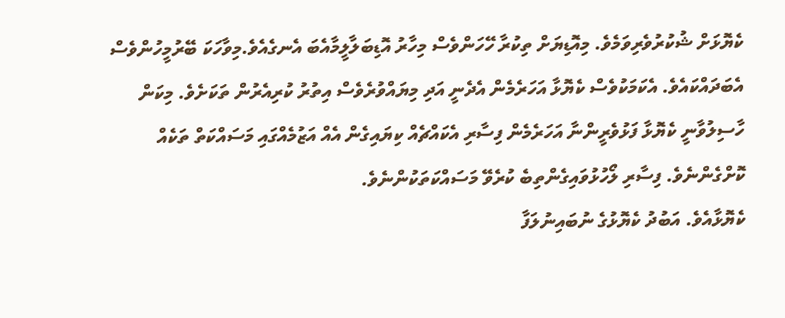ކެޔޮޅަށް ޝުކުރުވެރިވަމެވެ. މިއޮޑިޔަށް ތިކުރާ ހޭހަންވެސް މިހާރު އޮޑިބަލާލީމާއެބަ އެނގެއެވެ.މިވާހަކަ ބޭރުމީހުންވެސް އެބަދައްކައެވެ. އެކަމަކުވެސް ކެޔޮޅާ އަހަރެމެން އެދެނީ އަދި މިޔައްވުރެވެސް އިތުރު ކުރިއެރުން ތަކަށެވެ. މިކަން ހާސިލުވާނީ ކެޔޮޅާ ފަޅުވެރީންނާ އަހަރެމެން ފިސާރި އެކައްޗެއް ކިޔައިގެން އެއް އަޒުމެއްގައި މަސައްކަތް ތަކެއް ކޮށްގެންނެވެ. ފިސާރި ލޯހުޅުވައިގެންތިބެ ކުރެވޭ މަސައްކަތަކުންނެވެ.
ކެޔޮޅާއެވެ. އަބުދު ކެޔޮޅުގެ ނުބައިނުލަފާ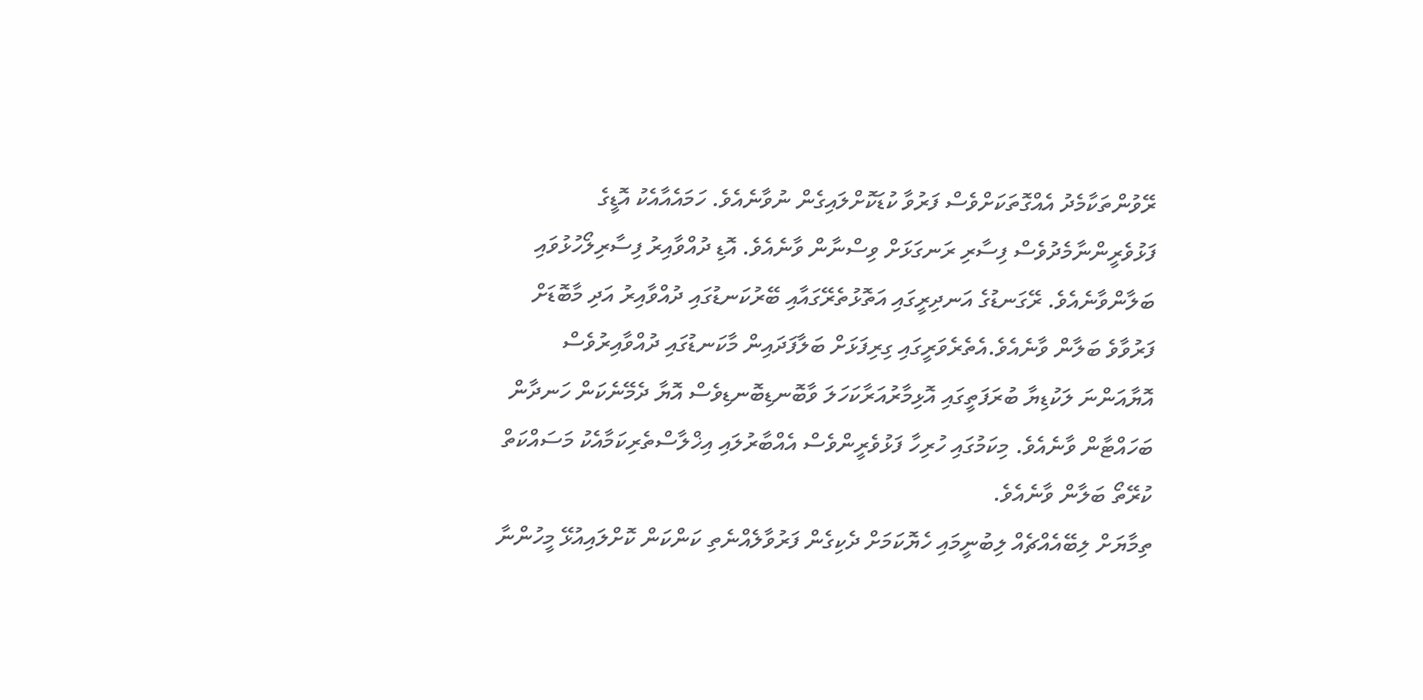ރޭވުންތަކާމެދު އެއްގޮތަކަށްވެސް ފަރުވާ ކުޑަކޮށްލައިގެން ނުވާނެއެވެ. ހަމައެއާއެކު އޮޑީގެ ފަޅުވެރީންނާމެދުވެސް ފިސާރި ރަނގަޅަށް ވިސްނާން ވާނެއެވެ. އޮޑި ދުއްވާއިރު ފިސާރިލޯހުޅުވައި ބަލާންވާނެއެވެ. ރޭގަނޑުގެ އަނދިރީގައި އަތޮޅުތެރޭގައާއި ބޭރުކަނޑުގައި ދުއްވާއިރު އަދި މާބޮޑަށް ފަރުވާވެ ބަލާން ވާނެއެވެ.އެތެރެވަރީގައި ގިރިފަޅަށް ބަލާފަދައިން މާކަނޑުގައި ދުއްވާއިރުވެސް އޮޔާއަންނަ ލަކުޑިޔާ ބުރަފަތީގައި އޮޅިމާރުއަރާކަހަލަ ވާބޮނޑިބޮނޑިވެސް އޮޔާ ދެމޭނެކަން ހަނދާން ބަހައްޓާން ވާނެއެވެ. މިކަމުގައި ހުރިހާ ފަޅުވެރީންވެސް އެއްބާރުލައި އިޚްލާސްތެރިކަމާއެކު މަސައްކަތް ކުރޭތޯ ބަލާން ވާނެއެވެ.
ތިމާޔަށް ލިބޭއެއްޗެއް ލިބުނީމައި ހެޔޮކަމަށް ދެކިގެން ފަރުވާލެއްނެތި ކަންކަން ކޮށްލައިއުޅޭ މީހުންނާ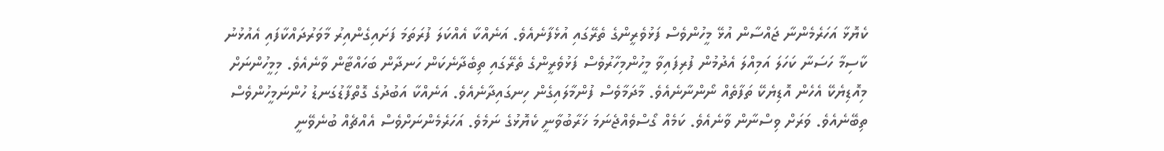ކެޔޮޅާ އަހަރެމެންނާ ޖައްސާން އުޅޭ މީހުންވެސް ފަޅުވެރީންގެ ތެރޭގައި އުޅެފާނެއެވެ. އަނެއްކާ އެއްކަލަ ފުރަތަމަ ފަށައިގެންއިރު މާވަރުދައްކާފައި އެއުޅުނު ކާސިމާ ހަސަނާ ކަހަލަ އަމިއްލަ އެދުމުން ފުރިފައިވާ މީހުންމިހާރުވެސް ފަޅުވެރީންގެ ތެރޭގައި ތިބެދާނެކަން ހަނދާން ބަހައްޓާން ވާނެއެވެ. މިމީހުންނަށް މިއޮޑިޔެކޭ އެހެން އޮޑިޔެކޭ ތަފާތެއް ނޯންނާނެއެވެ. މާދަމާވެސް ފުންމާލައިގެން ހިނގައިދާނެއެވެ. އަނެއްކާ އަބުދުގެ ގޮތްފާޑުގަނޑު ހުންނަމީހުންވެސް ތިބޭނެއެވެ. ވަރަށް ވިސްނާން ވާނެއެވެ. ކަމެއް ގޯސްވެއްޖެނަމަ ޚަރާބުވާނީ ކެޔޮޅުގެ ނަމެވެ. އަހަރެމެންނަށްވެސް އެއްޗެއް ބުނެވޭނީ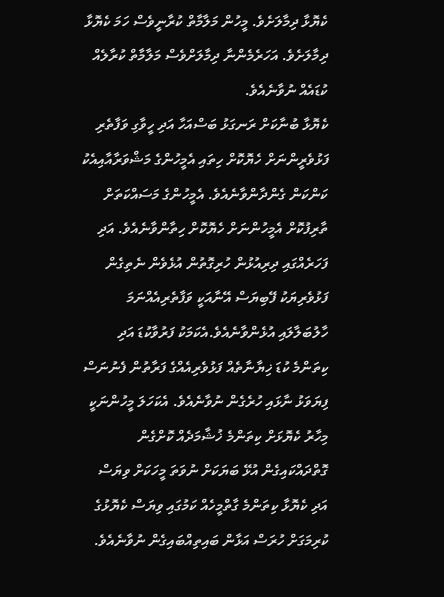ކެޔޮޅާ ދިމާލަށެވެ. މީހުން މަލާމާތް ކުރާނީވެސް ހަމަ ކެޔޮޅާ ދިމާލަށެވެ. އަހަރެމެންނާ ދިމާލަށްވެސް މަލާމާތް ކުރާލެއް ކުޑައެއް ނުވާނެއެވެ.
ކެޔޮޅާ ބުނާކަށް ރަނގަޅު ބަސްއަހާ އަދި ހީވާގި ވަފާތެރި ފަޅުވެރީންނަށް ހެޔޮކޮށް ހިތައި އެމީހުންގެ މަޝްވަރާއާއިއެކު ކަންކަން ގެންދާންވާނެއެވެ. އެމީހުންގެ މަސައްކަތަށް ތާރިފުކޮށް އެމީހުންނަށް ހެޔޮކޮށް ހިތާންވާނެއެވެ. އަދި ފަހަރެއްގައި ދިރިއުޅުން ހުރިގޮތުން އުޅެވެން ނެތިގެން ފަޅުވެރިޔަކު ފޭބިޔަސް އޭނާއަކީ ވަފާތެރިއެއްނަމަ ހާލުބަލާލައި އުޅެންވާނެއެވެ.އެކަމަކު ފަރުވާކުޑަ އަދި ކިތަންމެ ކުޑަ ޚިޔާނާތެއް ފަޅުވެރިއެއްގެ ފަރާތުން ފެނުނަސް ފިޔަވަޅު ނާޅައި ހުރެގެން ނުވާނެއެވެ. އެކަހަލަ މީހުންނަކީ މިހާރު ކެޔޮޅަށް ކިތަންމެ ޚުޝާމަދެއް ކޮށްގެން ގޮތްދައްކައިގެން އުޅޭ ބަޔަކަށް ނުވަތަ މީހަކަށް ވިޔަސް އަދި ކެޔޮޅާ ކިތަންމެ ގާތްމީހެއް ކަމުގައި ވިޔަސް ކެޔޮޅުގެ ކުރިމަގަށް ހުރަސް އަޅާން ބައިތިއްބައިގެން ނުވާނެއެވެ.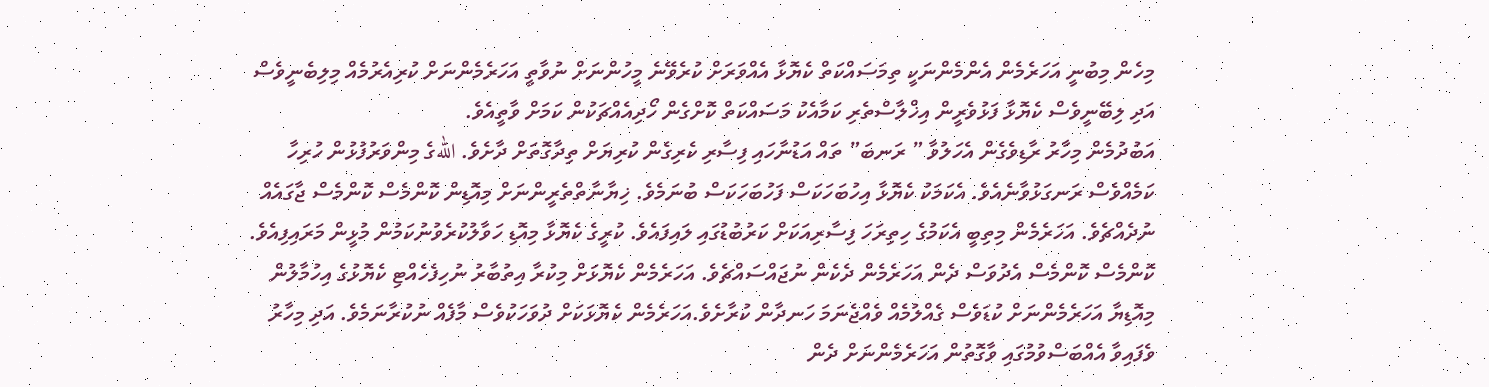މިހެން މިބުނީ އަހަރެމެން އެންމެންނަކީ ތިމަސައްކަތް ކެޔޮޅާ އެއްވަރަށް ކުރެވޭނެ މީހުންނަށް ނުވާތީ އަހަރެމެންނަށް ކުރިއެރުމެއް މިލިބެނީވެސް އަދި ލިބޭނީވެސް ކެޔޮޅާ ފަޅުވެރީން އިޚްލާސްތެރި ކަމާއެކު މަސައްކަތް ކޮށްގެން ހޯދިއެއްޗަކުން ކަމަށް ވާތީއެވެ.
އަބުދުމެން މިހާރު ރާޑިވެގެން އެހަލުވާ ” ރަނބަ” ތައް އަޑުނާހައި ފިސާރި ކެރިގެން ކުރިޔަށް ތިދާގޮތަށް ދާށެވެ. اللهގެ މިންވަރުފުޅުން ހުރިހާ ކަމެއްވެސް ރަނގަޅުވާނެއެވެ. އެކަމަކު ކެޔޮޅާ އިހުބަހަކަސް ފަހުބަހަކަސް ބުނަމެވެ. ޚިޔާނާތްތެރީންނަށް މިއޮޑިން ކޮންމެސް ކޮންމެސް ޖާގައެއް ނުދެއްޗެވެ. އަހަރެމެން މިތިބީ އެކަމުގެ ހިތިރަހަ ފިސާރިއަކަށް ކަރުބުޑުގައި ލައިފައެވެ. ކުރީގެ ކެޔޮޅާ މިއޮޑި ހަވާލުކުރެވުނުކަމުން މުޅީން މަރައިފިއެވެ. ކޮންމެސް ކޮންމެސް އެދުވަސް ދެން އަހަރެމެން ދެކެން ނުޖައްސައްޗެވެ. އަހަރެމެން ކެޔޮޅަށް މިކުރާ އިތުބާރު ނުހިފެހެއްޓި ކެޔޮޅުގެ އިހުމާލުން މިއޮޑިޔާ އަހަރެމެންނަށް ކުޑަވެސް ގެއްލުމެއް ވެއްޖެނަމަ ހަނދާން ކުރާށެވެ.އަހަރެމެން ކެޔޮޅަކަށް ދުވަހަކުވެސް މާފެއް ނުކުރާނަމެވެ. އަދި މިހާރު ވެފައިވާ އެއްބަސްވުމުގައި ވާގޮތުން އަހަރެމެންނަށް ދެން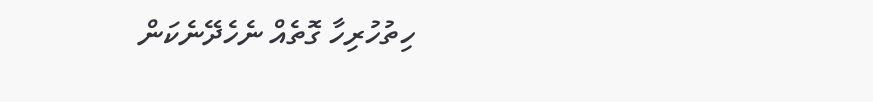ހިތުހުރިހާ ގޮތެއް ނެހެދޭނެކަން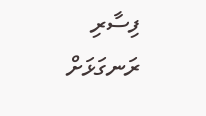ފިސާރި ރަނގަޅަށް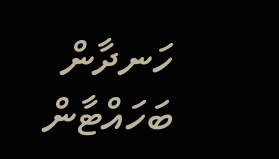ހަނދާން ބަހައްޓާން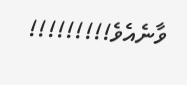ވާނެއެވެ!!!!!!!!!